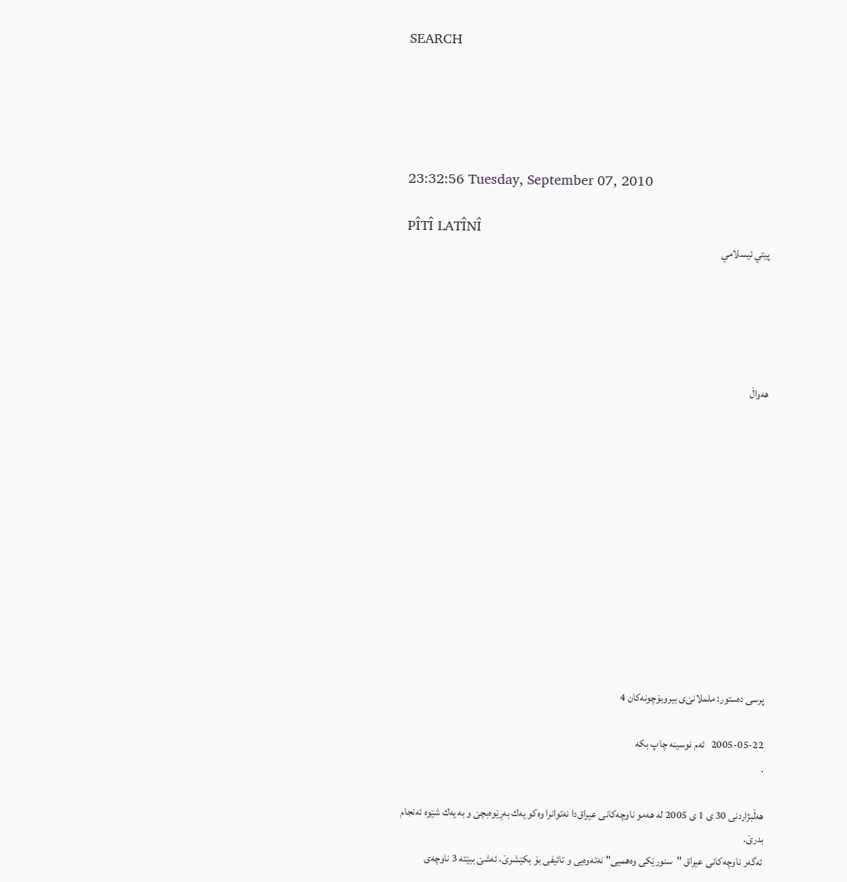SEARCH





23:32:56 Tuesday, September 07, 2010

PÎTÎ LATÎNÎ
پيتي ئيسلامي





هه‌واڵ












پرسی ده‌ستور: ململانێ‌ی بیروبۆچونه‌كان 4

2005-05-22   ئه‌م نوسینه چاپ بكه
.

هه‌ڵبژاردنی 30 ی 1 ی 2005 له هه‌مو ناوچه‌كانی عیراق‌دا نه‌توانرا وه‌كو یه‌ك به‌ڕێوه‌بچێ و به یه‌ك شێوه ئه‌نجام بدرێ.
ئه‌گه‌ر ناوچه‌كانی عیراق "سنورێكی وه‌همیی" نه‌ته‌وه‌یی و تائیفی‌ بۆ بكێشرێ، ئه‌شێ ببێته 3 ناوچه‌ی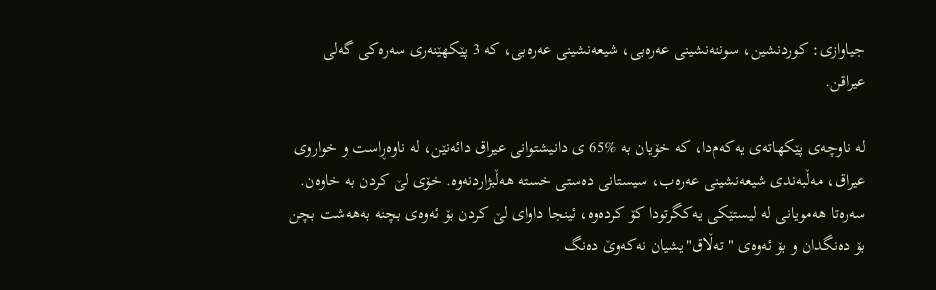جیاوازی: كوردنشین، سوننه‌نشینی عه‌ره‌بی، شیعه‌نشینی عه‌ره‌بی، كه 3 پێكهێنه‌ری سه‌ره‌كی گه‌لی عیراقن.

له ناوچه‌ی پێكهاته‌ی یه‌كه‌م‌دا، كه خۆیان به %65 ی دانیشتوانی عیراق دائه‌نێن، له ناوه‌ڕاست و خواروی عیراق، مه‌ڵبه‌ندی شیعه‌نشینی عه‌ره‌ب، سیستانی ده‌ستی خسته هه‌ڵبژاردنه‌وه. خۆی لێ كردن به خاوه‌ن. سه‌ره‌تا هه‌‌مویانی له لیستێكی یه‌كگرتودا كۆ كرده‌وه، ئینجا داوای لێ كردن بۆ ئه‌وه‌ی بچنه به‌هه‌شت بچن بۆ ده‌نگدا‌ن و بۆ ئه‌وه‌ی "ته‌ڵاق"یشیان نه‌كه‌وێ ده‌نگ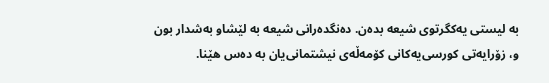به لیستی یه‌كگرتوی شیعه بده‌ن. ده‌نگده‌رانی شیعه به لێشاو به‌شدار بون و، زۆرایه‌تی كورسی‌یه‌كانی كۆمه‌ڵه‌ی نیشتمانی‌یان به ده‌س هێنا.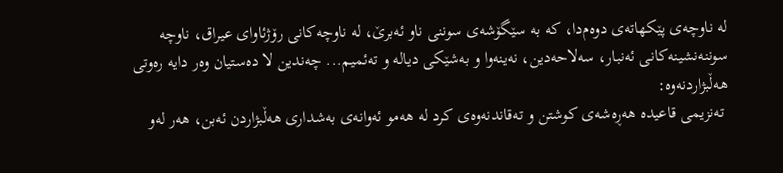له ناوچه‌ی پێكهاته‌ی دوه‌م‌دا، كه به سێگۆشه‌ی سوننی ناو ئه‌برێ، له ناوچه‌كانی رۆژئاوای عیراق، ناوچه سوننه‌نشینه‌كانی ئه‌نبار، سه‌لاحه‌دین، نه‌ینه‌وا و به‌شێكی دیاله و ته‌ئمیم... چه‌ندین لا ده‌ستیان وه‌ر دایه ره‌وتی هه‌ڵبژاردنه‌وه:
 ته‌نزیمی قاعیده هه‌ڕه‌شه‌ی كوشتن و ته‌قاندنه‌وه‌ی كرد له هه‌مو ئه‌وانه‌ی به‌شداری هه‌ڵبژاردن ئه‌بن، هه‌ر له‌و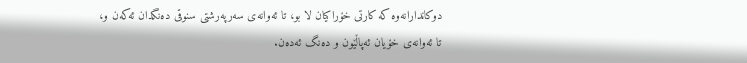دوكاندارانه‌وه كه كارتی خۆراكیان لا بو، تا ئه‌وانه‌ی سه‌رپه‌رشتی سنوقی ده‌نگدان ئه‌كه‌ن و، تا ئه‌وانه‌ی خۆیان ئه‌پاڵێون و ده‌نگ ئه‌ده‌ن.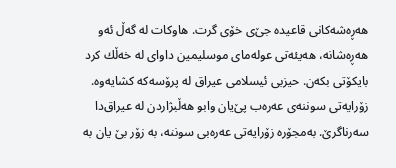هه‌ڕه‌شه‌كانی قاعیده جێ‌ی خۆی گرت. هاوكات له گه‌ڵ ئه‌و هه‌ڕه‌شانه، هه‌یئه‌تی عوله‌مای موسلیمین داوای له خه‌ڵك كرد بایكۆتی بكه‌ن. حیزبی ئیسلامی عیراق له پرۆسه‌كه كشایه‌وه. زۆرایه‌تی سوننه‌ی عه‌ره‌ب پێ‌یان وابو هه‌ڵبژاردن له عیراق‌دا سه‌رناگرێ. به‌مجۆره زۆرایه‌تی عه‌ره‌بی سوننه، به زۆر بێ یان به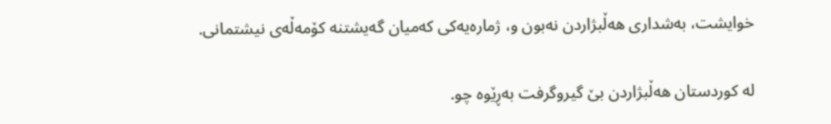خوایشت، به‌شداری هه‌ڵبژاردن نه‌بون و، ژماره‌یه‌كی كه‌میان گه‌یشتنه كۆمه‌ڵه‌ی نیشتمانی.

له كوردستان هه‌ڵبژاردن بێ گیروگرفت به‌ڕێوه چو.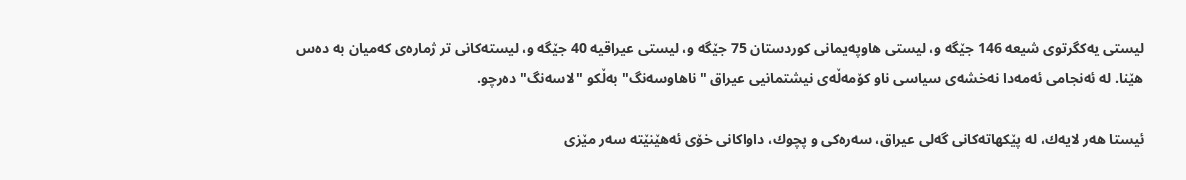لیستی یه‌کگرتوی شیعه 146 جێگه و، لیستی هاوپه‌یمانی كوردستان 75 جێگه و، لیستی عیراقیه‌ 40 جێگه و، لیسته‌كانی تر ژماره‌ی كه‌میان به ده‌س هێنا. له ئه‌نجامی ئه‌مه‌دا نه‌خشه‌ی سیاسی ناو كۆمه‌ڵه‌ی نیشتمانیی عیراق‌ "ناهاوسه‌نگ" به‌ڵكو "لاسه‌نگ" ده‌رچو.

ئیستا هه‌ر لایه‌ك، له پێكهاته‌كانی گه‌لی عیراق، سه‌ره‌كی و پچوك، داواكانی خۆی ئه‌هێنێته‌ سه‌ر مێزی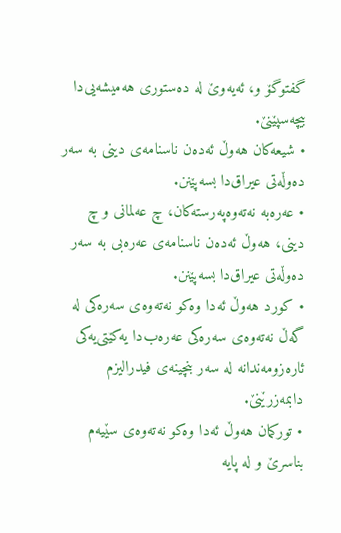گفتوگۆ و، ئه‌یه‌وێ له ده‌ستوری هه‌میشه‌یی‌دا بیچه‌سپێنێ.
• شیعه‌كان هه‌وڵ ئه‌ده‌ن ناسنامه‌ی دینی به سه‌ر ده‌وڵه‌تی عیراق‌دا بسه‌پێنن.
• عه‌ره‌به نه‌ته‌وه‌په‌رسته‌كان، چ عه‌لمانی و چ دینی، هه‌وڵ ئه‌ده‌ن ناسنامه‌ی عه‌ره‌بی به سه‌ر ده‌وڵه‌تی عیراق‌دا بسه‌پێنن.
• كورد هه‌وڵ ئه‌دا وه‌كو نه‌ته‌وه‌ی سه‌ره‌كی له‌ گه‌ڵ نه‌ته‌وه‌ی سه‌ره‌كی عه‌ره‌ب‌دا یه‌كێتی‌یه‌كی ئاره‌زومه‌ندانه‌ له سه‌ر بنچینه‌ی فیدرالیزم دابمه‌زرێنێ.
• توركمان هه‌وڵ ئه‌دا وه‌كو نه‌ته‌وه‌ی سێیه‌م بناسرێ و له پایه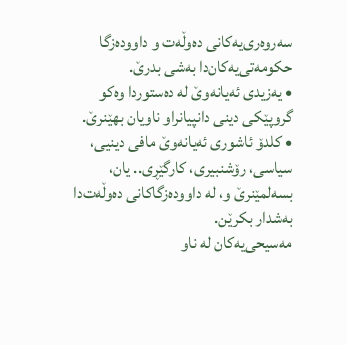سه‌روه‌ری‌یه‌كانی ده‌وڵه‌ت و داووده‌زگا حكومه‌تی‌یه‌كان‌دا به‌شی بدرێ.
• یه‌زیدی ئه‌یانه‌وێ له ده‌ستوردا وه‌كو گروپێكی دینی دانپیانراو ناویان بهێنرێ.
• كلدۆ ئاشوری ئه‌یانه‌وێ مافی دینیی، سیاسی، رۆشنبیری، كارگێڕی.. یان، بسه‌لمێنرێ و، له داووده‌زگاكانی ده‌وڵه‌ت‌دا به‌شدار بكرێن.
مه‌سیحی‌یه‌كان له ناو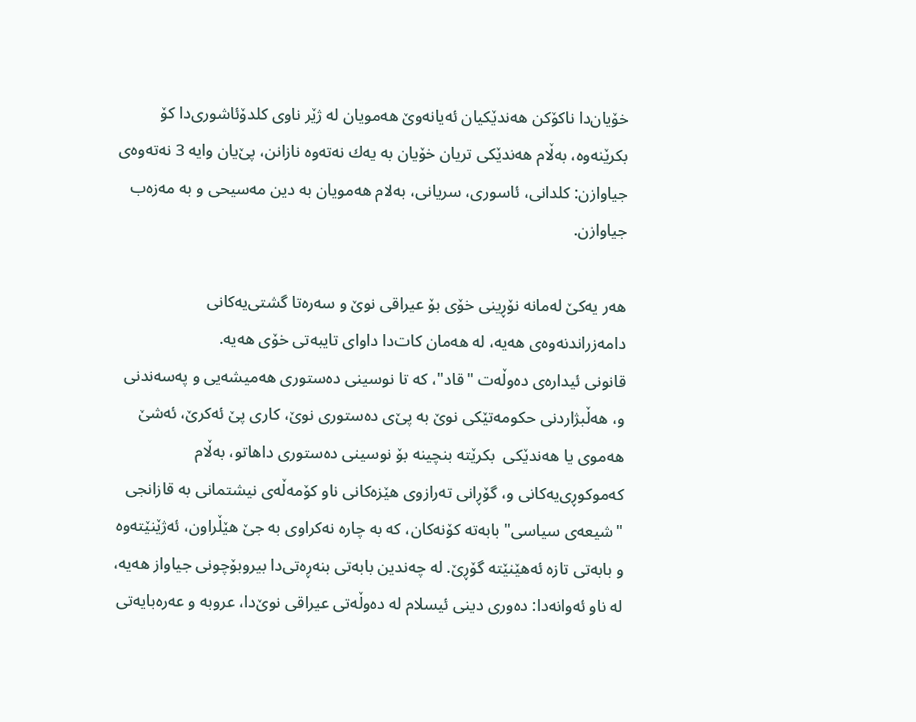خۆیان‌دا ناكۆكن هه‌ندێكیان ئه‌یانه‌وێ هه‌مویان له ژێر ناوی كلدۆئاشوری‌دا كۆ بكرێنه‌وه، به‌ڵام هه‌ندێكی تریان خۆیان به یه‌ك نه‌ته‌وه نازانن، پێ‌یان وایه 3 نه‌ته‌وه‌ی جیاوازن: كلدانی، ئاسوری، سریانی، به‌لام هه‌مویان به دین مه‌سیحی و به مه‌زه‌ب جیاوازن.

هه‌ر یه‌كێ له‌مانه نۆڕینی خۆی بۆ عیراقی نوێ و سه‌ره‌تا گشتی‌یه‌كانی دامه‌زراندنه‌وه‌ی هه‌یه‌، له هه‌مان كات‌دا داوای تایبه‌تی خۆی هه‌یه‌.
قانونی ئیداره‌ی ده‌وڵه‌ت "قاد"، كه تا نوسینی ده‌ستوری هه‌میشه‌یی و په‌سه‌ندنی و، هه‌ڵبژاردنی حكومه‌تێكی نوێ به پێ‌ی ده‌ستوری نوێ، كاری پێ ئه‌كرێ، ئه‌شێ هه‌موی یا هه‌ندێكی  بكرێته بنچینه بۆ نوسینی ده‌ستوری داهاتو، به‌ڵام كه‌موكوڕی‌یه‌كانی و، گۆڕانی ته‌رازوی هێزه‌كانی ناو كۆمه‌ڵه‌ی نیشتمانی به قازانجی "شیعه‌ی سیاسی" بابه‌ته كۆنه‌كان، كه به چاره نه‌كراوی به جێ هێڵراون، ئه‌ژێنێته‌وه و بابه‌تی تازه ئه‌هێنێته گۆڕێ. له چه‌ندین بابه‌تی بنه‌ڕه‌تی‌دا بیروبۆچونی جیاواز هه‌یه، له ناو ئه‌وانه‌دا: ده‌وری دینی ئیسلام له ده‌وڵه‌تی عیراقی نوێ‌دا، عروبه و عه‌ره‌بایه‌تی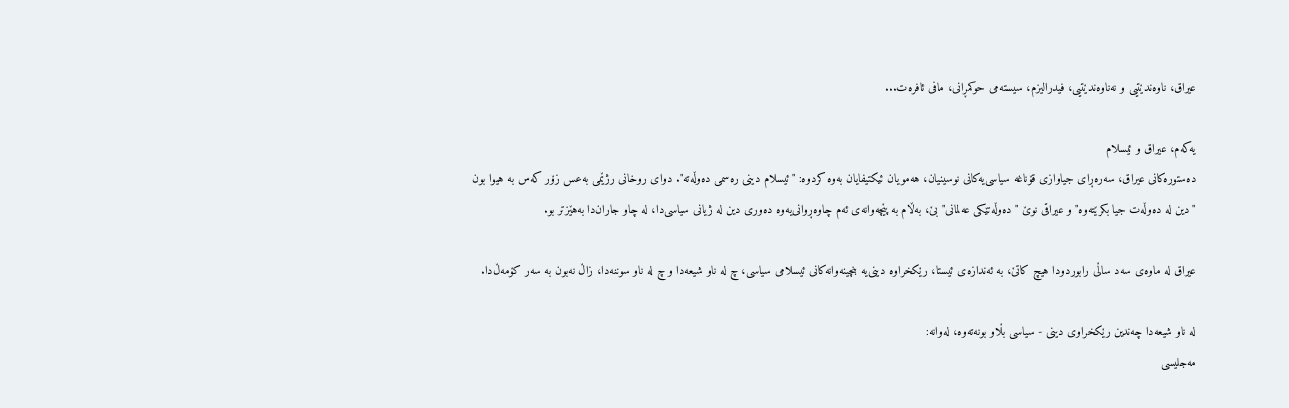عیراق، ناوه‌ندێتیی و نه‌ناوه‌ندێتیی، فیدرالیزم، سیسته‌می حوكمڕانی، مافی ئافره‌ت...

یه‌كه‌م، عیراق و ئیسلام
ده‌ستوره‌كانی عیراق، سه‌ره‌ڕای جیاوازی قۆناغه سیاسی‌یه‌كانی نوسینیان، هه‌مویان ئیكتیفایان به‌وه كردوه: "ئیسلام دینی ره‌سمی ده‌وڵه‌ته". دوای روخانی رژێمی به‌عس زۆر كه‌س به هیوا بون "دین له ده‌وڵه‌ت جیا بكرێته‌وه" و عیراقی نوێ "ده‌وڵه‌تێكی عه‌لمانی" بێ، به‌ڵام به پێچه‌وانه‌ی ئه‌م چاوه‌ڕوانی‌یه‌وه ده‌وری دین له ژیانی سیاسی‌دا، له چاو جاران‌دا به‌هێزتر بو.

عیراق له ماوه‌ی سه‌د ساڵی رابوردودا هیچ كاتێ، به ئه‌ندازه‌ی ئیستا، رێكخراوه دینی‌یه‌ بنچینه‌وانه‌كانی ئیسلامی سیاسی، چ له ناو شیعه‌دا و چ له ناو سوننه‌دا، زاڵ نه‌بون به سه‌ر كۆمه‌ڵ‌دا.

له ناو شیعه‌دا چه‌ندین رێكخراوی دینی - سیاسی بڵاو بونه‌ته‌وه، له‌وانه:
مه‌جلیسی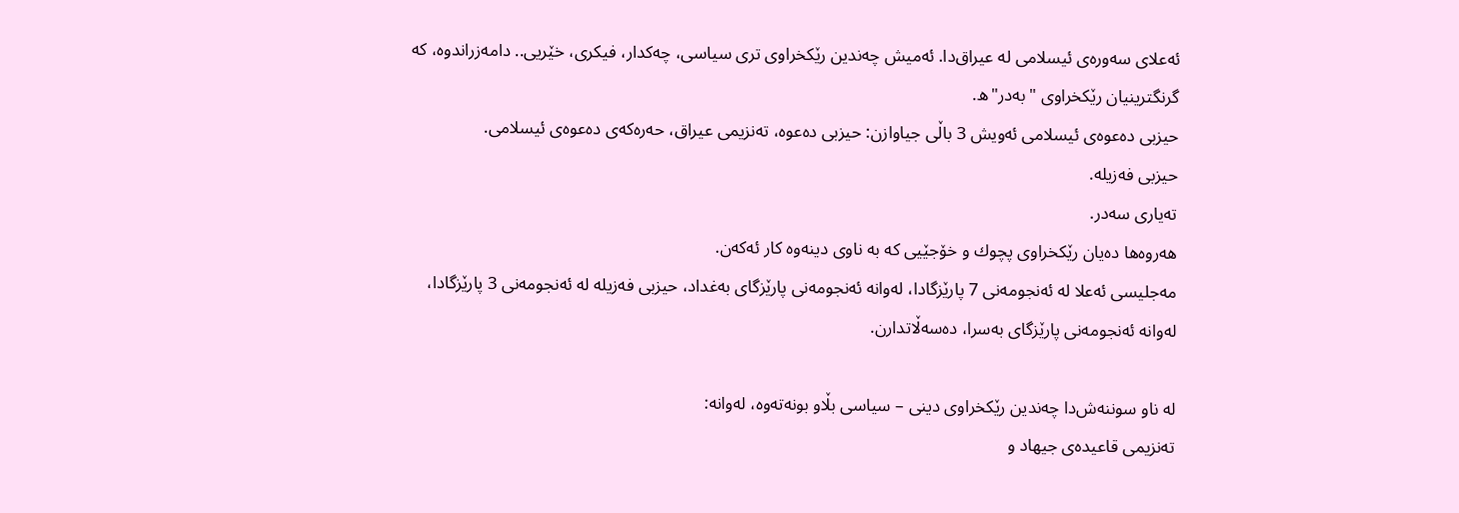ئه‌علای سه‌وره‌ی ئیسلامی له عیراق‌دا. ئه‌میش چه‌ندین رێكخراوی تری سیاسی، چه‌كدار، فیكری، خێریی.. دامه‌زراندوه، كه گرنگترینیان رێكخراوی "به‌در"ه.
حیزبی ده‌عوه‌ی ئیسلامی ئه‌ویش 3 باڵی جیاوازن: حیزبی ده‌عوه، ته‌نزیمی عیراق، حه‌ره‌كه‌ی ده‌عوه‌ی ئیسلامی.
حیزبی فه‌زیله.
ته‌یاری سه‌در.
هه‌روه‌ها ده‌یان رێكخراوی پچوك و خۆجێیی كه به ناوی دینه‌وه كار ئه‌كه‌ن.
مه‌جلیسی ئه‌علا له ئه‌نجومه‌نی 7 پارێزگادا، له‌وانه ئه‌نجومه‌نی پارێزگای به‌غداد، حیزبی فه‌زیله له ئه‌‌نجومه‌نی 3 پارێزگادا، له‌وانه ئه‌نجومه‌نی پارێزگای به‌سرا، ده‌سه‌ڵاتدارن.

له ناو سوننه‌ش‌دا چه‌ندین رێكخراوی دینی – سیاسی بڵاو بونه‌ته‌وه، له‌وانه:
ته‌نزیمی قاعیده‌ی جیهاد و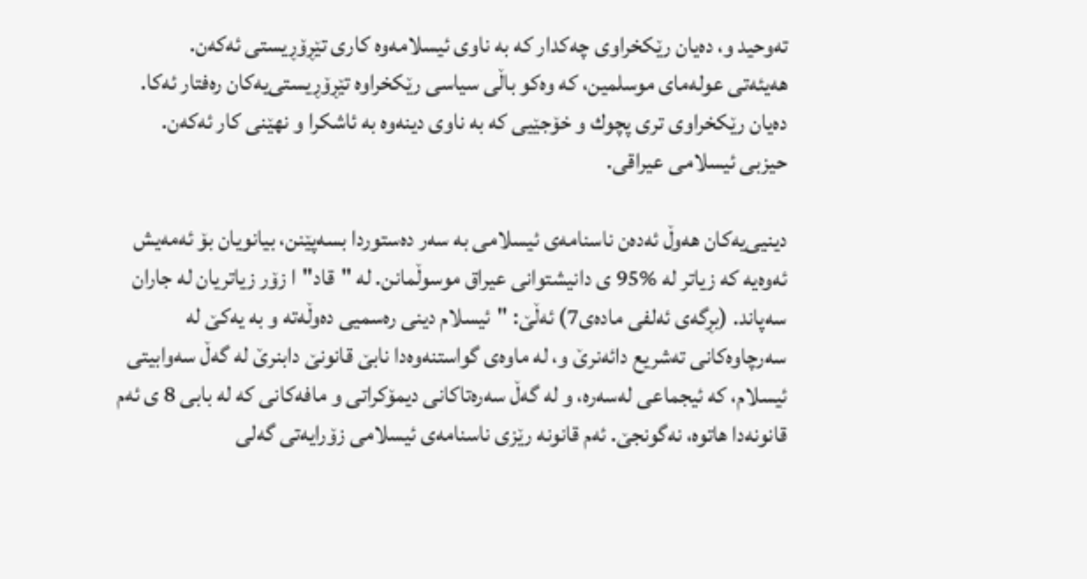ته‌وحید و، ده‌یان رێكخراوی چه‌كدار كه به ناوی ئیسلامه‌وه كاری تێڕۆڕیستی ئه‌كه‌ن.
هه‌یئه‌تی عوله‌مای موسلمین، كه وه‌كو باڵی سیاسی رێكخراوه تێڕۆڕیستی‌یه‌كان ره‌فتار ئه‌كا.
ده‌یان رێكخراوی تری پچوك و خۆجێیی كه به ناوی دینه‌وه به ئاشكرا و نهێنی كار ئه‌كه‌ن.
حیزبی ئیسلامی عیراقی.

دینیی‌یه‌كان هه‌وڵ ئه‌ده‌ن ناسنامه‌ی ئیسلامی به سه‌ر ده‌ستوردا بسه‌پێنن، بیانویان بۆ ئه‌مه‌یش ئه‌وه‌یه كه زیاتر له %95 ی دانیشتوانی عیراق موسوڵمانن. له "قاد"ا زۆر زیاتریان له جاران سه‌پاند. (بڕگه‌ی ئه‌لفی ماده‌ی7) ئه‌ڵێ: "ئیسلام دینی ره‌سمیی ده‌وڵه‌ته و به یه‌كێ له سه‌رچاوه‌كانی ته‌شریع دائه‌نرێ و، له ماوه‌ی گواستنه‌وه‌دا نابێ قانونێ دابنرێ له گه‌ڵ سه‌وابیتی ئیسلام، كه ئیجماعی له‌سه‌ره، و له گه‌ڵ سه‌ره‌تاكانی دیمۆكراتی و مافه‌كانی كه له بابی 8 ی ئه‌م قانونه‌دا هاتوه، نه‌گونجێ. ئه‌م قانونه رێزی ناسنامه‌ی ئیسلامی زۆرایه‌تی گه‌لی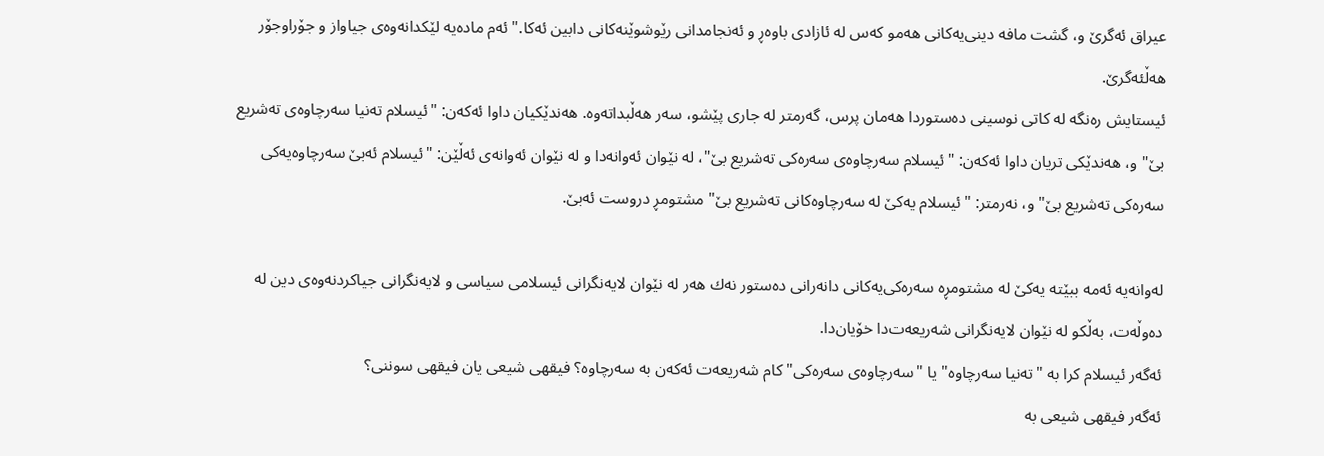عیراق ئه‌گرێ و، گشت مافه دینی‌یه‌كانی هه‌مو كه‌س له ئازادی باوه‌ڕ و ئه‌نجامدانی رێوشوێنه‌كانی دابین ئه‌کا." ئه‌م ماده‌یه لێكدانه‌وه‌ی جیاواز و جۆراوجۆر هه‌ڵئه‌گرێ.
ئیستایش ره‌نگه له كاتی نوسینی ده‌ستوردا هه‌مان پرس، گه‌رمتر له جاری پێشو، سه‌ر هه‌ڵبداته‌وه. هه‌ندێكیان داوا ئه‌كه‌ن: "ئیسلام ته‌نیا سه‌رچاوه‌ی ته‌شریع بێ" و، هه‌ندێكی تریان داوا ئه‌كه‌ن: "ئیسلام سه‌رچاوه‌ی سه‌ره‌كی ته‌شریع بێ"، له نێوان ئه‌وانه‌دا و له‌ نێوان ئه‌وانه‌ی ئه‌ڵێن: "ئیسلام ئه‌بێ سه‌رچاوه‌یه‌كی سه‌ره‌كی ته‌شریع بێ" و، نه‌رمتر: "ئیسلام یه‌كێ له سه‌رچاوه‌كانی ته‌شریع بێ" مشتومڕ دروست ئه‌بێ.

له‌وانه‌یه ئه‌مه ببێته یه‌كێ له مشتومڕه سه‌ره‌كی‌یه‌كانی دانه‌رانی ده‌ستور نه‌ك هه‌ر له نێوان لایه‌نگرانی ئیسلامی سیاسی و لایه‌نگرانی جیاكردنه‌وه‌ی دین له ده‌وڵه‌ت، به‌ڵكو له نێوان لایه‌نگرانی شه‌ریعه‌ت‌دا خۆیان‌دا.
ئه‌گه‌ر ئیسلام كرا به "ته‌نیا سه‌رچاوه" یا "سه‌رچاوه‌ی سه‌ره‌كی" كام شه‌ریعه‌ت ئه‌كه‌ن به سه‌رچاوه؟ فیقهی شیعی یان فیقهی سوننی؟
ئه‌گه‌ر فیقهی شیعی به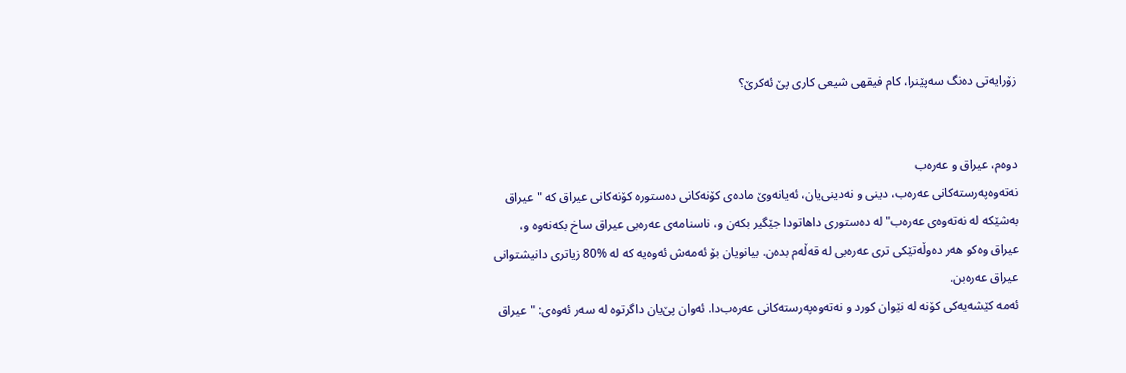زۆرایه‌تی ده‌نگ سه‌پێنرا، كام فیقهی شیعی كاری پێ ئه‌كرێ؟


دوه‌م، عیراق و عه‌ره‌ب
نه‌ته‌وه‌په‌رسته‌كانی عه‌ره‌ب، دینی و نه‌دینی‌یان، ئه‌یانه‌وێ ماده‌ی كۆنه‌كانی ده‌ستوره كۆنه‌كانی عیراق كه "عیراق به‌شێكه له نه‌ته‌وه‌ی عه‌ره‌ب" له ده‌ستوری داهاتودا جێگیر بكه‌ن و، ناسنامه‌ی عه‌ره‌بی عیراق ساخ بكه‌نه‌وه‌ و، عیراق وه‌كو هه‌ر ده‌وڵه‌تێكی تری عه‌ره‌بی له قه‌ڵه‌م بده‌ن. بیانویان بۆ ئه‌مه‌ش ئه‌وه‌یه كه له %80 زیاتری دانیشتوانی عیراق عه‌ره‌بن.
ئه‌مه كێشه‌یه‌كی كۆنه له نێوان كورد و نه‌ته‌وه‌په‌رسته‌كانی عه‌ره‌ب‌دا. ئه‌وان پێ‌یان داگرتوه له سه‌ر ئه‌وه‌ی: "عیراق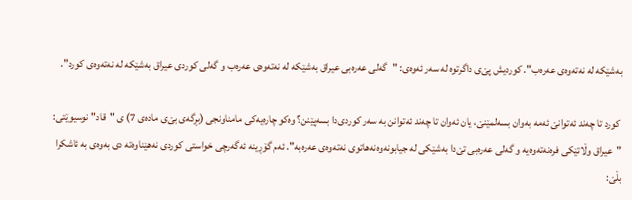به‌شێكه له نه‌ته‌وه‌ی عه‌ره‌ب". كوردیش پێ‌ی داگرتوه له سه‌ر ئه‌وه‌ی: "گه‌لی عه‌ره‌بی عیراق به‌شێكه له نه‌ته‌وه‌ی عه‌ره‌ب و گه‌لی كوردی عیراق به‌شێكه له نه‌ته‌وه‌ی كورد".

 كورد تا چه‌ند ئه‌توانێ ئه‌مه به‌وان بسه‌لمێنێ، یان ئه‌وان تا چه‌ند ئه‌توانن به سه‌ر كوردی‌دا بسه‌پێنن؟ وه‌كو چاره‌یه‌كی مامناونجی (بڕگه‌ی بێ‌ی ماده‌ی 7) ی "قاد" نوسیوێتی: "عیراق وڵاتێكی فره‌نه‌ته‌وه‌یه و گه‌لی عه‌ره‌بی تێ‌دا به‌شێكی له جیابونه‌وه‌نه‌هاتوی نه‌ته‌وه‌ی عه‌ره‌به". ئه‌م گۆڕینه ئه‌گه‌رچی خواستی كوردی نه‌هێناوه‌ته دی به‌وه‌ی به ئاشكرا بڵێ: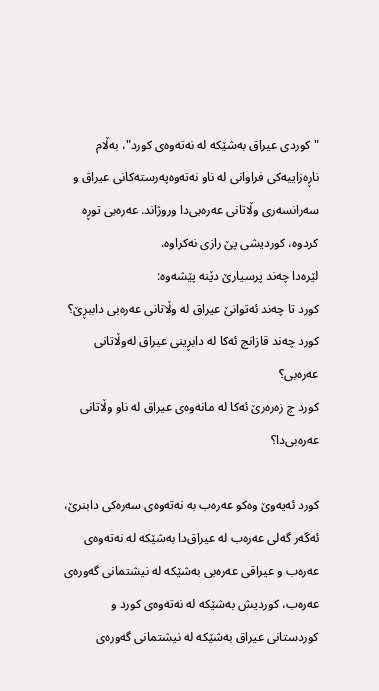"كوردی عیراق به‌شێكه له نه‌ته‌وه‌ی كورد"، به‌ڵام ناڕه‌زاییه‌كی فراوانی له ناو نه‌ته‌وه‌په‌رسته‌كانی عیراق و سه‌رانسه‌ری وڵاتانی عه‌ره‌بی‌دا وروژاند. عه‌ره‌بی توڕه كردوه، كوردیشی پێ رازی نه‌كراوه.
لێره‌دا چه‌ند پرسیارێ دێنه پێشه‌وه‌:
كورد تا چه‌ند ئه‌توانێ عیراق له وڵاتانی عه‌ره‌بی داببڕێ؟
كورد چه‌ند قازانج ئه‌كا له دابڕینی عیراق له‌وڵاتانی عه‌ره‌بی؟
كورد چ زه‌ره‌رێ ئه‌كا له مانه‌وه‌ی عیراق له ناو وڵاتانی عه‌ره‌بی‌دا؟

كورد ئه‌یه‌وێ وه‌كو عه‌ره‌ب به نه‌ته‌وه‌ی سه‌ره‌كی دابنرێ، ئه‌گه‌ر گه‌لی عه‌ره‌ب له عیراق‌دا به‌شێكه له نه‌ته‌وه‌ی عه‌ره‌ب و عیراقی عه‌ره‌بی به‌شێكه له نیشتمانی گه‌وره‌ی عه‌ره‌ب، كوردیش به‌شێكه له نه‌ته‌وه‌ی كورد و كوردستانی عیراق به‌شێكه له نیشتمانی گه‌وره‌ی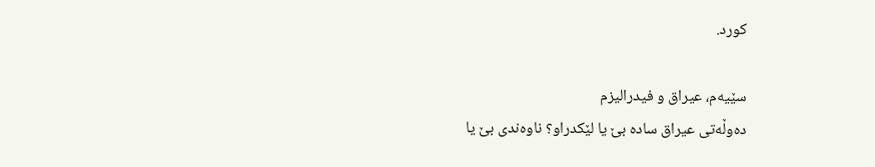كورد.

سێیه‌م، عیراق و فیدرالیزم
ده‌وڵه‌تی عیراق ساده‌ بێ یا لێكدراو؟ ناوه‌ندی بێ یا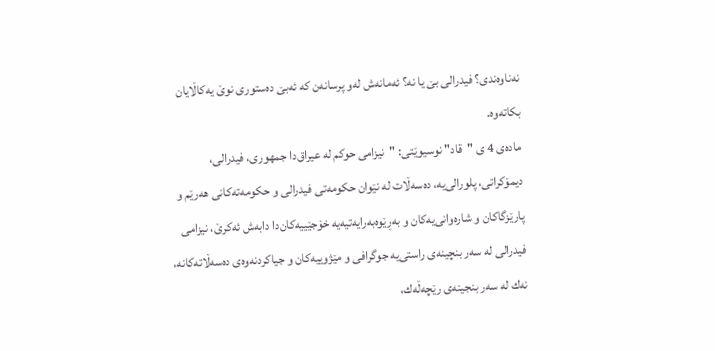نه‌ناوه‌ندی؟ فیدرالی بێ یا نه؟ ئه‌مانه‌ش له‌و پرسانه‌ن كه ئه‌بێ ده‌ستوری نوێ یه‌کاڵایان بكاته‌وه.
ماده‌ی 4 ی "قاد" نوسیوێتی: "نیزامی حوكم له عیراق‌دا جمهوری، فیدرالی، دیمۆكراتی، پلورالی‌یه‌، ده‌سه‌ڵات له نێوان حكومه‌تی فیدرالی و حکومه‌ته‌كانی هه‌رێم و پارێزگاكان و شاره‌وانی‌یه‌كان و به‌ڕێوه‌به‌رایه‌تیه‌یه خۆجێییه‌كان‌دا دابه‌ش ئه‌كرێ، نیزامی فیدرالی له سه‌ر بنچینه‌ی راستی‌یه‌ جوگرافی و مێژوییه‌كان و جیاكردنه‌وه‌ی ده‌سه‌ڵاته‌كانه، نه‌ك له سه‌ر بنجینه‌ی رێچه‌ڵه‌ك،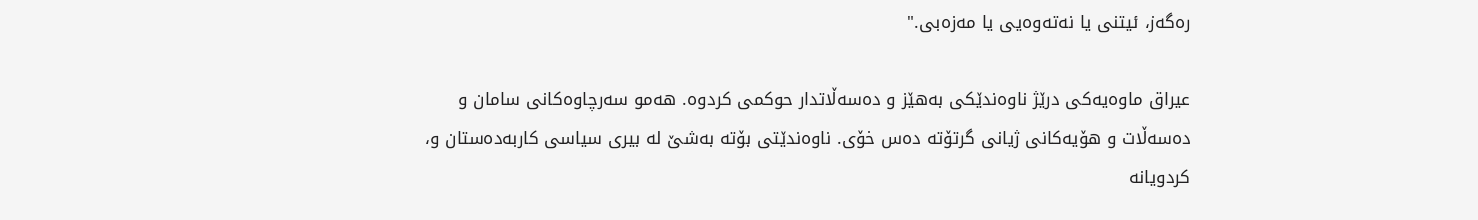ره‌گه‌ز، ئیتنی یا نه‌ته‌وه‌یی یا مه‌زه‌بی."

عیراق ماوه‌یه‌كی درێژ ناوه‌ندێكی به‌هێز و ده‌سه‌ڵاتدار حوكمی كردوه. هه‌مو سه‌رچاوه‌كانی سامان و ده‌سه‌ڵات و هۆیه‌كانی ژیانی گرتۆته ده‌س خۆی. ناوه‌ندێتی بۆته به‌شێ له بیری سیاسی كاربه‌ده‌ستان و، كردویانه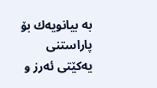به بیانویه‌ك بۆ پاراستنی یه‌كێتی ئه‌رز و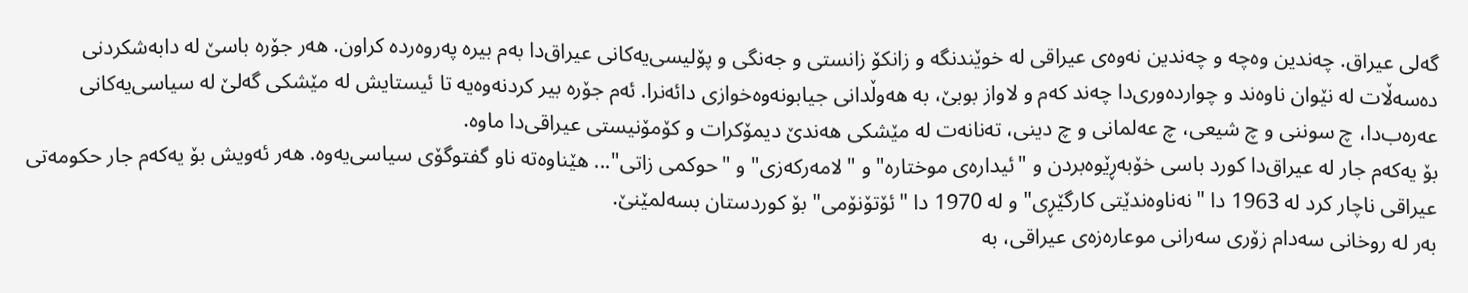گه‌لی عیراق. چه‌ندین وه‌چه و چه‌ندین نه‌وه‌ی عیراقی له خوێندنگه و زانكۆ زانستی و جه‌نگی و پۆلیسی‌یه‌كانی عیراق‌دا به‌م بیره په‌روه‌رده كراون. هه‌ر جۆره باسێ له دابه‌شكردنی ده‌سه‌ڵات له نێوان ناوه‌ند و چوارده‌وری‌دا چه‌ند كه‌م و لاواز بوبێ، به هه‌وڵدانی جیابونه‌وه‌خوازی دائه‌نرا. ئه‌م جۆره بیر كردنه‌وه‌یه‌ تا ئیستایش له مێشكی گه‌لێ له سیاسی‌یه‌كانی عه‌ره‌ب‌دا، چ سوننی و چ شیعی، چ عه‌لمانی و چ دینی، ته‌نانه‌ت له مێشكی هه‌ندێ دیمۆكرات و كۆمۆنیستی عیراقی‌دا ماوه.
بۆ یه‌كه‌م جار له عیراق‌دا كورد باسی خۆبه‌ڕێوه‌بردن و "ئیداره‌ی موختاره" و "لامه‌ركه‌زی" و "حوكمی زاتی"... هێناوه‌ته ناو گفتوگۆی سیاسی‌یه‌وه. هه‌ر ئه‌ویش بۆ یه‌كه‌م جار حكومه‌تی عیراقی ناچار كرد له 1963 دا "نه‌ناوه‌ندێتی كارگێڕی" و له 1970 دا "ئۆتۆنۆمی" بۆ كوردستان بسه‌لمێنێ.
به‌ر له روخانی سه‌دام زۆری سه‌رانی موعاره‌زه‌ی عیراقی، به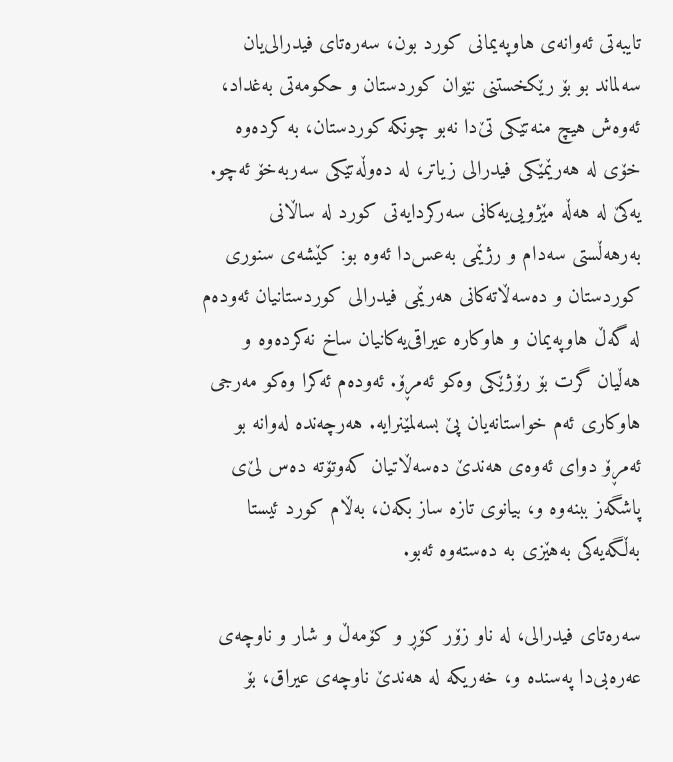تایبه‌تی ئه‌وانه‌ی هاوپه‌یمانی كورد بون، سه‌ره‌تای فیدرالی‌یان سه‌لماند بو بۆ رێكخستنی نێوان كوردستان و حكومه‌تی به‌غداد، ئه‌وه‌ش هیچ منه‌تێكی تێ‌دا نه‌بو چونكه كوردستان، به كرده‌وه خۆی له هه‌رێمێكی فیدرالی زیاتر، له ده‌وڵه‌تێكی سه‌ربه‌خۆ ئه‌چو.
یه‌كێ له هه‌ڵه مێژویی‌یه‌كانی سه‌ركردایه‌تی كورد له ساڵانی به‌رهه‌ڵستی سه‌دام و رژێمی به‌عس‌دا ئه‌وه بو: كێشه‌ی سنوری كوردستان و ده‌سه‌ڵاته‌كانی هه‌رێمی فیدرالی كوردستانیان ئه‌وده‌م له گه‌ڵ هاوپه‌یمان و هاوكاره عیراقی‌یه‌كانیان ساخ نه‌كرده‌وه و هه‌ڵیان گرت بۆ رۆژێكی وه‌كو ئه‌مڕۆ. ئه‌وده‌م ئه‌كرا وه‌كو مه‌رجی هاوكاری ئه‌م خواستانه‌یان پێ بسه‌لمێنرایه. هه‌رچه‌نده له‌وانه بو ئه‌مڕۆ دوای ئه‌وه‌ی هه‌ندێ ده‌سه‌ڵاتیان كه‌وتۆته ده‌س لێ‌ی پاشگه‌ز ببنه‌وه و، بیانوی تازه ساز بكه‌ن، به‌ڵام كورد ئیستا به‌ڵگه‌یه‌كی به‌هێزی به ده‌سته‌وه ئه‌بو.

سه‌ره‌تای فیدرالی، له ناو زۆر كۆڕ و كۆمه‌ڵ و شار و ناوچه‌ی عه‌ره‌بی‌دا په‌سنده و، خه‌ریكه له هه‌ندێ ناوچه‌ی عیراق‌، بۆ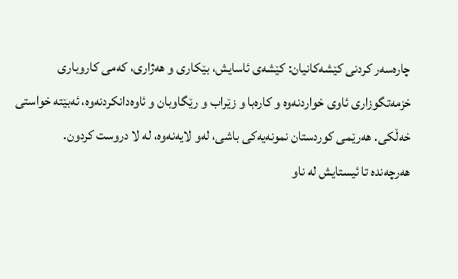چاره‌سه‌ر كردنی كێشه‌كانیان: كێشه‌ی ئاسایش، بێكاری و هه‌ژاری، كه‌می كاروباری خزمه‌تگوزاری‌ ئاوی خواردنه‌وه و كاره‌با و زێراب و رێگاوبان و ئاوه‌دانكردنه‌وه، ئه‌بێته خواستی خه‌ڵكی. هه‌رێمی كوردستان نمونه‌یه‌كی باشی، له‌و لایه‌نه‌وه، له لا دروست كردون.
هه‌رچه‌نده تا ئیستایش له ناو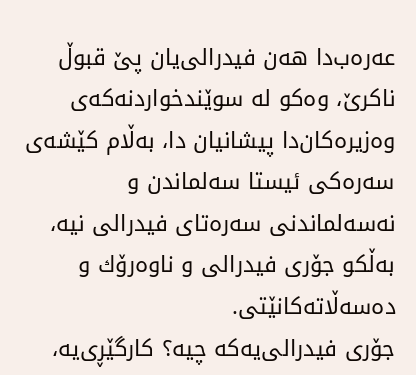عه‌ره‌ب‌دا هه‌ن فیدرالی‌یان پێ قبوڵ ناكرێ، وه‌كو له سوێندخواردنه‌كه‌ی وه‌زیره‌كان‌دا پیشانیان دا، به‌ڵام كێشه‌ی سه‌ره‌كی ئیستا سه‌لماندن و نه‌سه‌لماندنی سه‌ره‌تای فیدرالی نیه، به‌ڵكو جۆری فیدرالی و ناوه‌رۆك و ده‌سه‌ڵاته‌كانێتی.
جۆری فیدرالی‌یه‌كه چیه؟ كارگێڕی‌یه،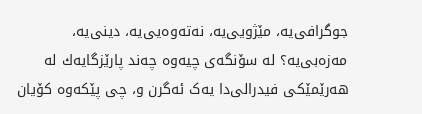جوگرافی‌یه‌، مێژویی‌یه، نه‌ته‌وه‌یی‌یه، دینی‌یه‌، مه‌زه‌بی‌یه؟ له سۆنگه‌ی چیه‌وه چه‌ند پارێزگایه‌ك له هه‌رێمێكی فیدرالی‌دا یه‌ک ئه‌گرن و، چی پێكه‌وه كۆیان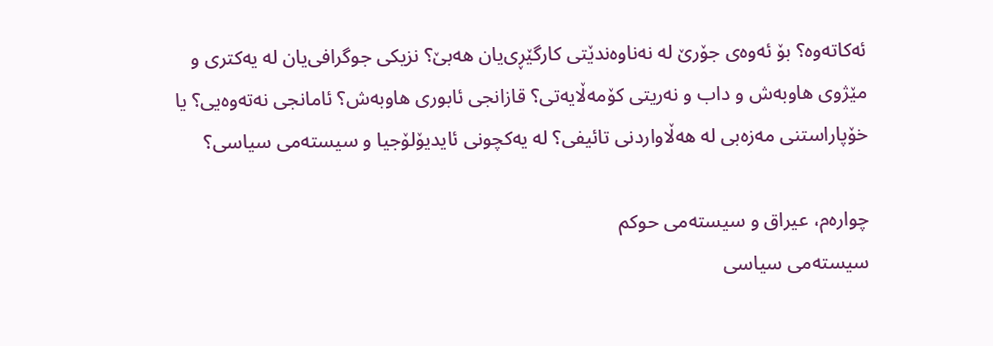ئه‌كاته‌وه؟ بۆ ئه‌وه‌ی جۆرێ له نه‌ناوه‌ندێتی كارگێڕی‌یان هه‌بێ؟ نزیكی جوگرافی‌یان له یه‌كتری و مێژوی هاوبه‌ش و داب و نه‌ریتی كۆمه‌ڵایه‌تی؟ قازانجی ئابوری هاوبه‌ش؟ ئامانجی نه‌ته‌وه‌یی؟ یا خۆپاراستنی مه‌زه‌بی له هه‌ڵاواردنی تائیفی؟ له یه‌كچونی ئایدیۆلۆجیا و سیسته‌می سیاسی؟

چواره‌م، عیراق و سیسته‌می حوكم
سیسته‌می سیاسی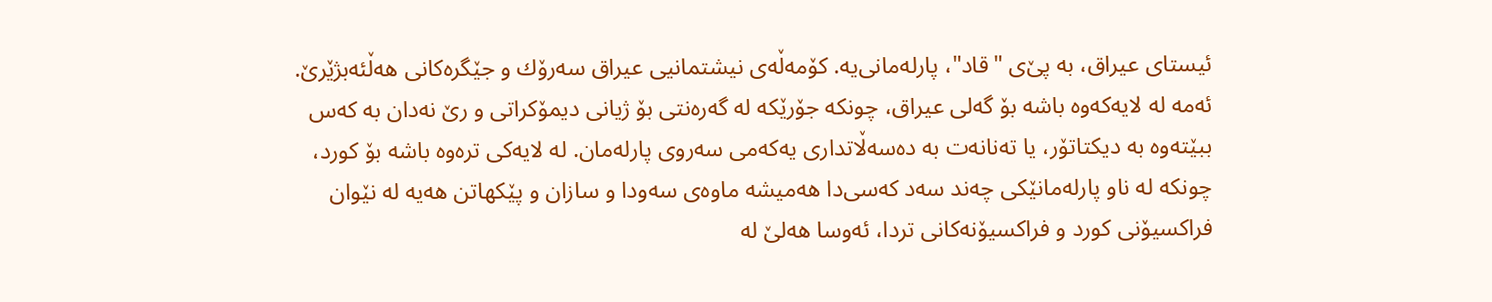ئیستای عیراق، به پێ‌ی "قاد"، پارله‌مانی‌یه. كۆمه‌ڵه‌ی نیشتمانیی عیراق سه‌رۆك و جێگره‌كانی هه‌ڵئه‌بژێرێ. ئه‌مه له‌ لایه‌كه‌وه باشه بۆ گه‌لی عیراق، چونكه جۆرێكه له گه‌ره‌نتی بۆ ژیانی دیمۆكراتی و رێ نه‌دان به كه‌س ببێته‌وه به دیكتاتۆر، یا ته‌نانه‌ت به ده‌سه‌ڵاتداری یه‌كه‌می سه‌روی پارله‌مان. له لایه‌كی تره‌وه باشه بۆ كورد، چونكه له ناو پارله‌مانێكی چه‌ند سه‌د كه‌سی‌دا هه‌میشه ماوه‌ی سه‌ودا و سازان و پێكهاتن هه‌یه‌ له نێوان فراكسیۆنی كورد و فراكسیۆنه‌كانی تردا، ئه‌وسا هه‌لێ له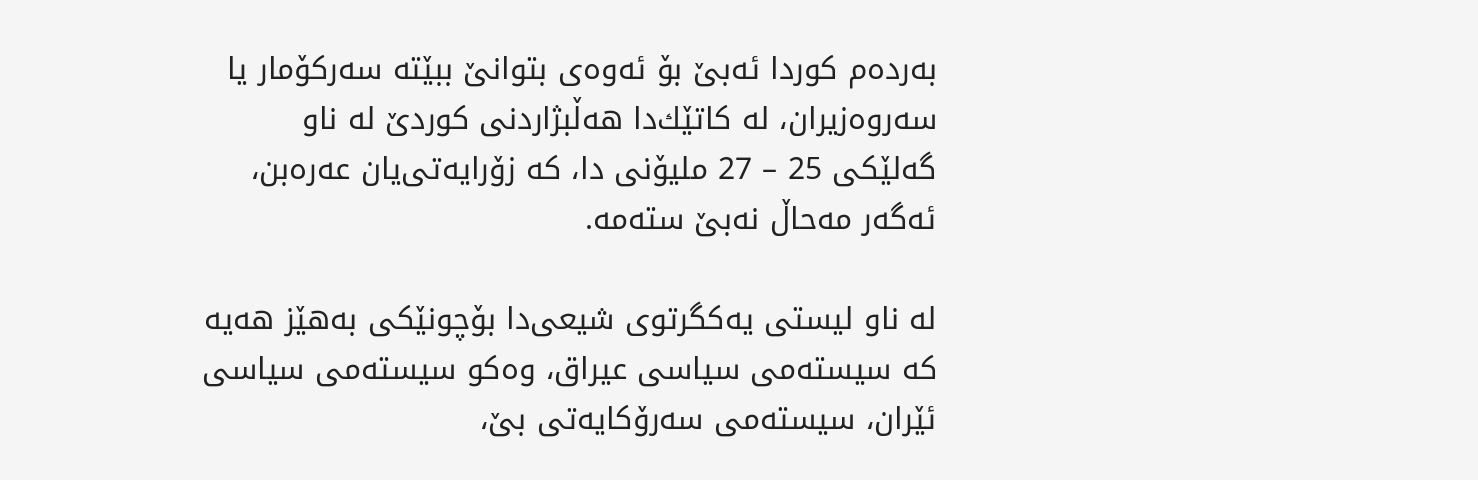به‌رده‌‌م كوردا ئه‌بێ بۆ ئه‌وه‌ی بتوانێ ببێته سه‌ركۆمار یا سه‌روه‌زیران، له كاتێك‌دا هه‌ڵبژاردنی كوردێ له ناو گه‌لێكی 25 – 27 ملیۆنی دا، كه زۆرایه‌تی‌یان عه‌ره‌بن، ئه‌گه‌ر مه‌حاڵ نه‌بێ سته‌مه.

له ناو لیستی یه‌كگرتوی شیعی‌دا بۆچونێكی به‌هێز هه‌یه‌ كه سیسته‌می سیاسی عیراق، وه‌كو سیسته‌می سیاسی ئێران، سیسته‌می سه‌رۆكایه‌تی بێ،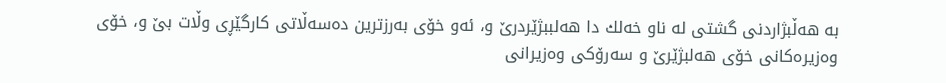به هه‌ڵبژاردنی گشتی له ناو خه‌لك دا هه‌لببژێردرێ و، ئه‌و خۆی به‌رزترین ده‌سه‌ڵاتی كارگێڕی وڵات بێ و، خۆی وه‌زیره‌كانی خۆی هه‌لبژێرێ و سه‌رۆكی وه‌زیرانی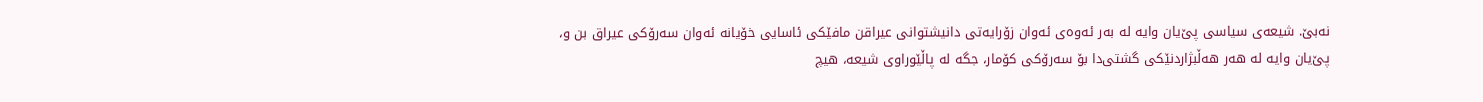نه‌بێ. شیعه‌ی سیاسی پێ‌یان وایه له به‌ر ئه‌وه‌ی ئه‌وان زۆرایه‌تی دانیشتوانی عیراقن مافێكی ئاسایی خۆیانه ئه‌وان سه‌رۆكی عیراق بن و، پێ‌یان وایه له هه‌ر هه‌ڵبژاردنێكی گشتی‌دا بۆ سه‌رۆكی كۆمار، جگه له پاڵێوراوی شیعه، هیچ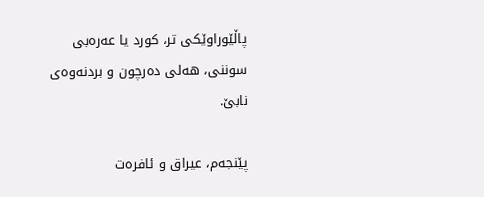پاڵێوراوێكی تر، كورد یا عه‌ره‌بی سوننی، هه‌لی ده‌رچون و بردنه‌وه‌ی نابێ.

پێنجه‌م، عیراق و ئافره‌ت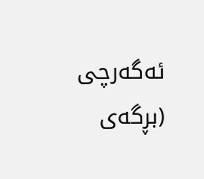ئه‌گه‌رچی (بڕگه‌ی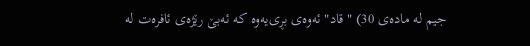جیم له ماده‌ی 30) "قاد" ئه‌وه‌ی بڕی‌یه‌وه كه ئه‌بێ رێژه‌ی ئافره‌ت له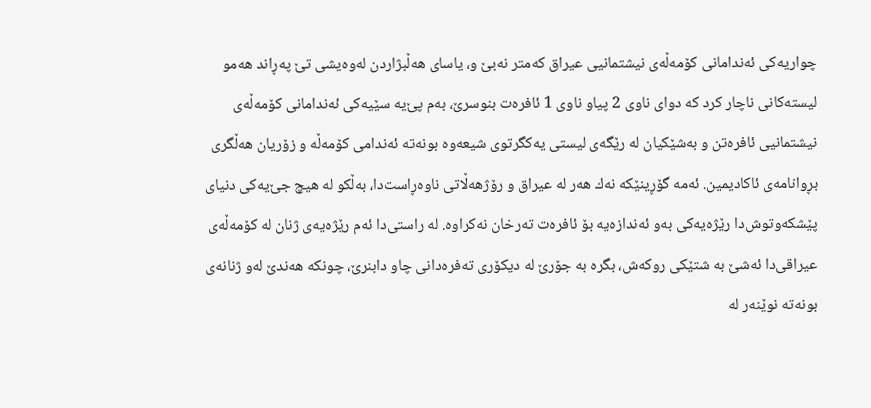چواریه‌كی ئه‌ندامانی كۆمه‌ڵه‌ی نیشتمانیی عیراق كه‌متر نه‌بێ و، یاسای هه‌ڵبژاردن له‌وه‌یشی تێ په‌ڕاند هه‌مو لیسته‌كانی ناچار كرد كه دوای ناوی 2 پیاو ناوی 1 ئافره‌ت بنوسرێ، به‌م پێ‌یه سێیه‌كی ئه‌ندامانی كۆمه‌ڵه‌ی نیشتمانیی ئافره‌تن و به‌شێكیان له رێگه‌ی لیستی یه‌كگرتوی شیعه‌وه بونه‌ته ئه‌ندامی كۆمه‌ڵه و زۆریان هه‌ڵگری بڕوانامه‌ی ئاكادیمین. ئه‌مه گۆڕینێكه نه‌ك هه‌ر له عیراق و رۆژهه‌ڵاتی ناوه‌ڕاست‌دا، به‌ڵكو له هیچ جێ‌یه‌كی دنیای پێشكه‌وتوش‌دا رێژه‌یه‌كی به‌و ئه‌ندازه‌یه‌ بۆ ئافره‌ت ته‌رخان نه‌كراوه. له راستی‌دا ئه‌م رێژه‌یه‌ی ژنان له كۆمه‌ڵه‌ی عیراقی‌دا ئه‌شێ به شتێكی روكه‌ش، بگره به جۆرێ له دیكۆری ته‌فره‌دانی چاو دابنرێ، چونكه هه‌ندێ له‌و ژنانه‌ی بونه‌ته نوێنه‌ر له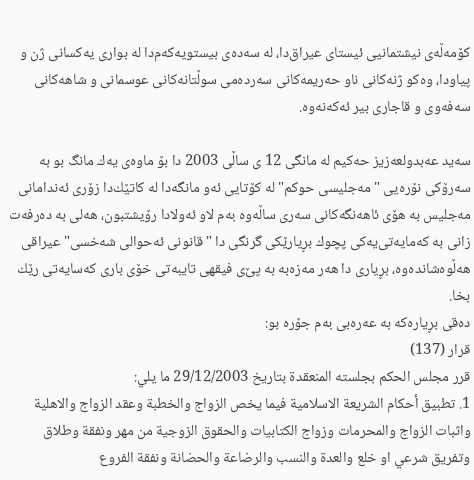كۆمه‌ڵه‌ی نیشتمانیی ئیستای عیراق‌دا، له سه‌ده‌ی بیستویه‌كه‌م‌دا له بواری یه‌كسانی ژن و پیاودا، وه‌كو ژنه‌كانی ناو حه‌ریمه‌كانی سه‌رده‌می سوڵتانه‌كانی عوسمانی و شاهه‌كانی سه‌فه‌وی و قاجاری بیر ئه‌كه‌نه‌وه.

سه‌ید عه‌بدولعه‌زیز حه‌كیم له مانگی 12 ی ساڵی 2003 دا بۆ ماوه‌ی یه‌ك مانگ بو به سه‌رۆكی نۆره‌یی "مه‌جلیسی حوكم" له كۆتایی ئه‌و مانگه‌دا له كاتێك‌دا زۆری ئه‌ندامانی مه‌جلیس به هۆی ئاهه‌نگه‌كانی سه‌ری ساڵه‌وه به‌م لاو ئه‌ولادا رۆیشتبون، هه‌لی به ده‌رفه‌ت زانی به كه‌مایه‌تی‌یه‌كی پچوك بڕیارێكی گرنگی دا "قانونی ئه‌حوالی شه‌خسی" عیراقی هه‌ڵوه‌شانده‌وه، بڕیاری دا هه‌ر مه‌زه‌به به پێ‌ی فیقهی تایبه‌تی خۆی باری كه‌سایه‌تی رێك بخا.
ده‌قی بڕیاره‌كه به عه‌ره‌بی به‌م جۆره بو:
قرار (137)
قرر مجلس الحكم بجلسته المنعقدة بتاريخ 29/12/2003 ما يلي:
1. تطبيق أحكام الشريعة الاسلامية فيما يخص الزواج والخطبة وعقد الزواج والاهلية واثبات الزواج والمحرمات وزواج الكتابيات والحقوق الزوجية من مهر ونفقة وطلاق وتفريق شرعي او خلع والعدة والنسب والرضاعة والحضانة ونفقة الفروع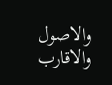والاصول والاقارب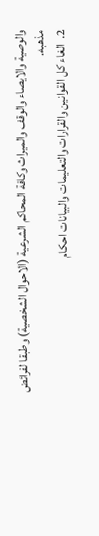والوصية والايصاء والوقف والميراث وكافة المحاكم الشرعية (الاحوال الشخصية) وطبقا لفرائض مذهبه.
2.  الغاء كل القوانين والقرارات والتعليمات والبيانات احكام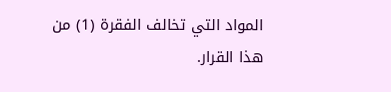المواد التي تخالف الفقرة (1) من هذا القرار.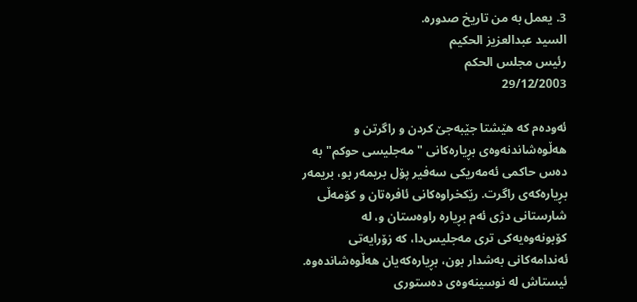3. يعمل به من تاريخ صدوره.
السيد عبدالعزيز الحكيم
رئيس مجلس الحكم
29/12/2003

ئه‌وده‌م كه هێشتا جێبه‌جێ كردن و راگرتن و هه‌ڵوه‌شاندنه‌وه‌ی بڕیاره‌كانی "مه‌جلیسی حوكم" به ده‌س حاكمی ئه‌مه‌ریكی سه‌فیر پۆل بریمه‌ر بو، بریمه‌ر بڕیاره‌كه‌ی راگرت. رێكخراوه‌كانی ئافره‌تان و كۆمه‌ڵی شارستانی دژی ئه‌م بڕیاره راوه‌ستان و، له كۆبونه‌وه‌یه‌كی تری مه‌جلیس‌دا، كه زۆرایه‌تی ئه‌ندامه‌كانی به‌شدار بون، بڕیاره‌كه‌یان هه‌ڵوه‌شانده‌وه.
ئیستاش له نوسینه‌وه‌ی ده‌ستوری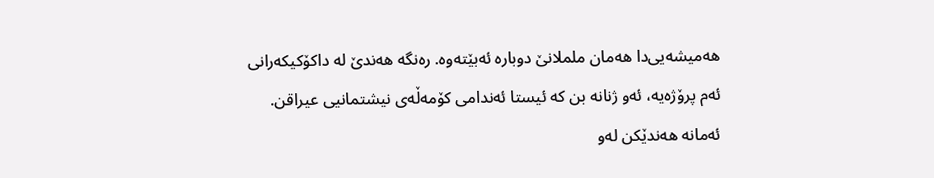هه‌میشه‌یی‌دا هه‌مان ململانێ دوباره ئه‌بێته‌وه. ره‌نگه هه‌ندێ له داكۆكیكه‌رانی ئه‌م پرۆژه‌یه‌، ئه‌و ژنانه بن كه ئیستا ئه‌ندامی كۆمه‌ڵه‌ی نیشتمانیی عیراقن.
ئه‌مانه هه‌ندێكن له‌و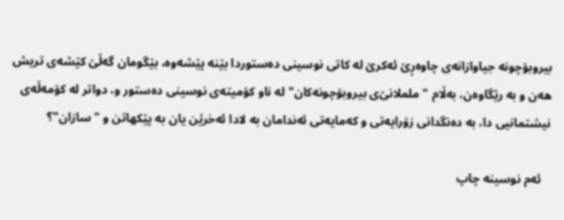بیروبۆچونه جیاوازانه‌ی چاوه‌ڕێ ئه‌كرێ له كاتی نوسینی ده‌ستوردا بێنه پێشه‌وه، بێگومان گه‌ڵێ كێشه‌ی تریش هه‌ن و به‌ رێگاوه‌ن، به‌ڵام "ململانێ‌ی بیروبۆچونه‌كان" له ناو كۆمیته‌ی نوسینی ده‌ستور و، دواتر له كۆمه‌ڵه‌ی نیشتمانیی دا، به ده‌نگدانی زۆرایه‌تی و كه‌مایه‌تی ئه‌ندامان به لادا ئه‌خرێن یان به پێكهاتن و "سازان"؟

   ئه‌م نوسینه چاپ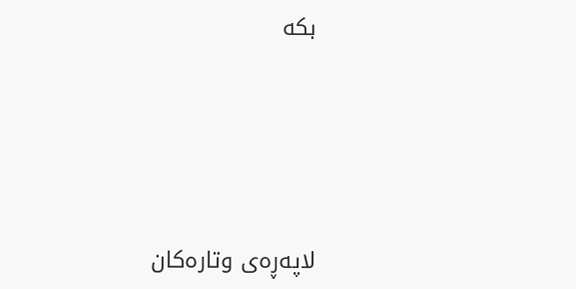بكه






لاپه‌ڕه‌ی وتاره‌کان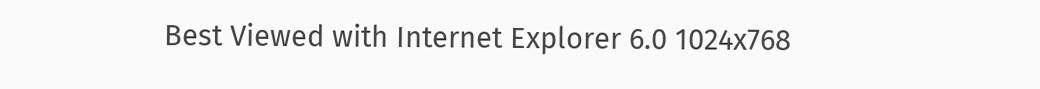Best Viewed with Internet Explorer 6.0 1024x768